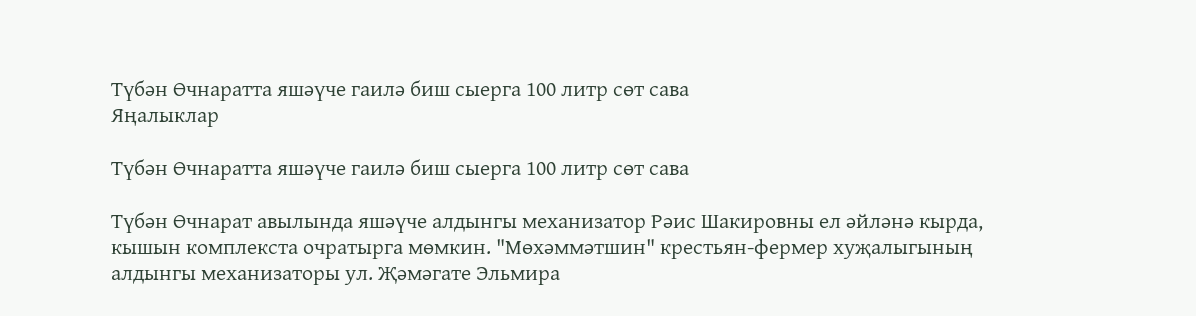Түбән Өчнаратта яшәүче гаилә биш сыерга 100 литр сөт сава
Яңалыклар

Түбән Өчнаратта яшәүче гаилә биш сыерга 100 литр сөт сава

Түбән Өчнарат авылында яшәүче алдынгы механизатор Рәис Шакировны ел әйләнә кырда, кышын комплекста очратырга мөмкин. "Мөхәммәтшин" крестьян-фермер хуҗалыгының алдынгы механизаторы ул. Җәмәгате Эльмира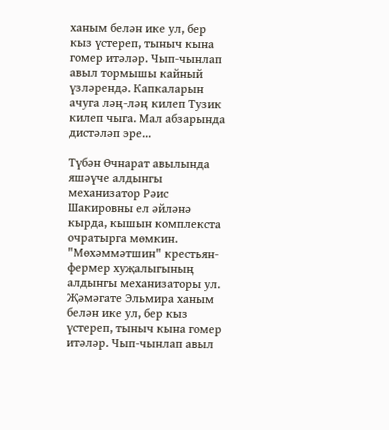ханым белән ике ул, бер кыз үстереп, тыныч кына гомер итәләр. Чып-чынлап авыл тормышы кайный үзләрендә. Капкаларын ачуга ләң-ләң килеп Тузик килеп чыга. Мал абзарында дистәләп эре...

Түбән Өчнарат авылында яшәүче алдынгы механизатор Рәис Шакировны ел әйләнә кырда, кышын комплекста очратырга мөмкин. "Мөхәммәтшин" крестьян-фермер хуҗалыгының алдынгы механизаторы ул. Җәмәгате Эльмира ханым белән ике ул, бер кыз үстереп, тыныч кына гомер итәләр. Чып-чынлап авыл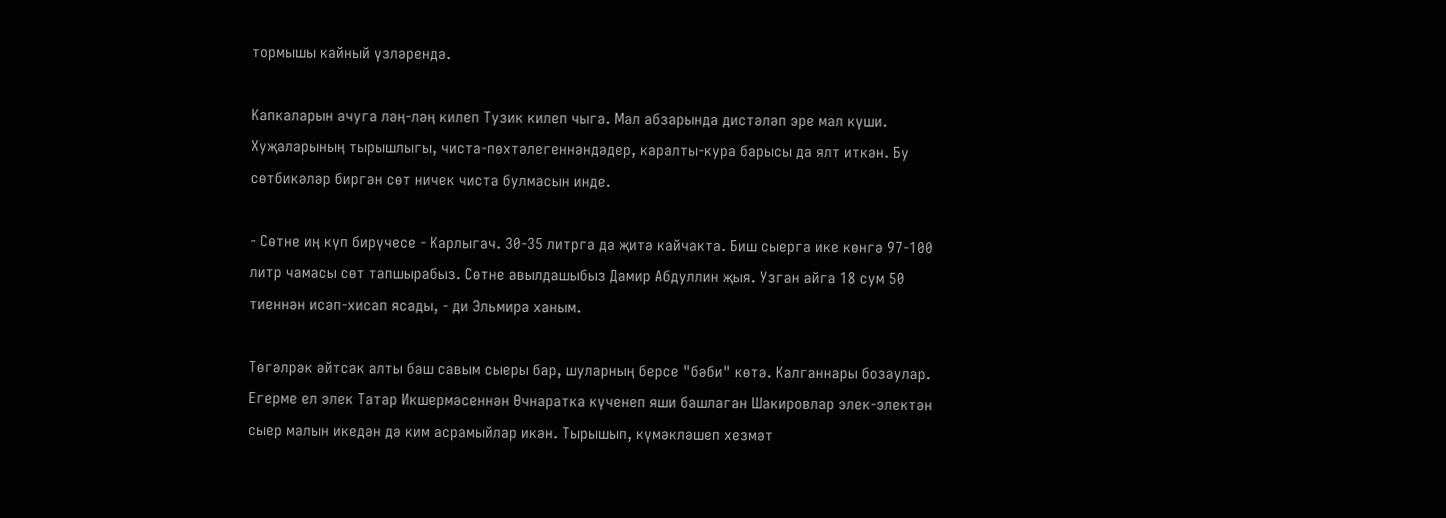тормышы кайный үзләрендә.

Капкаларын ачуга ләң-ләң килеп Тузик килеп чыга. Мал абзарында дистәләп эре мал күши. Хуҗаларының тырышлыгы, чиста-пөхтәлегеннәндәдер, каралты-кура барысы да ялт иткән. Бу сөтбикәләр биргән сөт ничек чиста булмасын инде.

- Сөтне иң күп бирүчесе - Карлыгач. 30-35 литрга да җитә кайчакта. Биш сыерга ике көнгә 97-100 литр чамасы сөт тапшырабыз. Сөтне авылдашыбыз Дамир Абдуллин җыя. Узган айга 18 сум 50 тиеннән исәп-хисап ясады, - ди Эльмира ханым.

Төгәлрәк әйтсәк алты баш савым сыеры бар, шуларның берсе "бәби" көтә. Калганнары бозаулар. Егерме ел элек Татар Икшермәсеннән Өчнаратка күченеп яши башлаган Шакировлар элек-электән сыер малын икедән дә ким асрамыйлар икән. Тырышып, күмәкләшеп хезмәт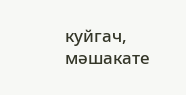куйгач, мәшакате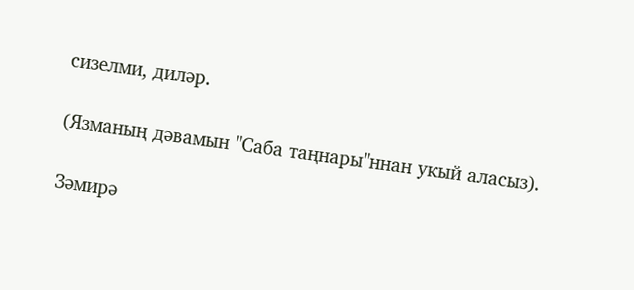сизелми, диләр.

(Язманың дәвамын "Саба таңнары"ннан укый аласыз).

Зәмирә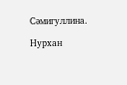Сәмигуллина.

Нурхан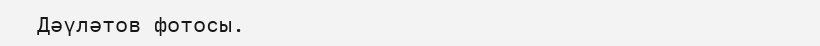Дәүләтов фотосы.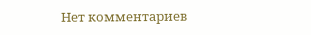Нет комментариев